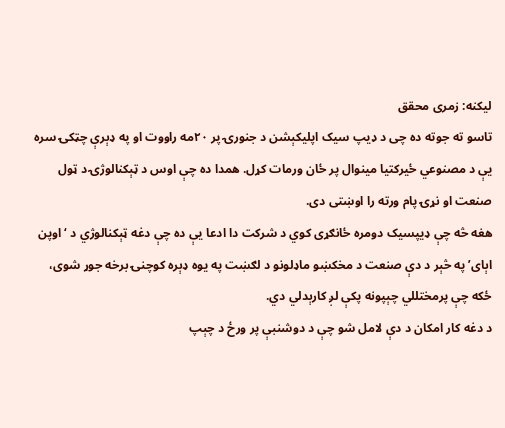لیکنه: زمری محقق
تاسو ته جوته ده چی د ډیپ سیک اپلیکېشن د جنورۍ پر ۲۰مه راووت او په ډېرې چټکۍ سره یې د مصنوعي ځیرکتیا مینوال پر ځان ورمات کړل. همدا ده چې اوس د ټېکنالوژۍ د ټول صنعت او نړۍ پام ورته را اوښتی دی.
هغه څه چې ډیپسیک دومره ځانګړی کوي د شرکت دا ادعا یې ده چې دغه ټېکنالوژي د ‘اوپن اېای’ په څېر د دې صنعت د مخکښو ماډلونو د لګښت په یوه ډېره کوچنۍ برخه جوړ شوی، ځکه چې پرمختللي چېپونه پکې لږ کارېدلي دي.
د دغه کار امکان د دې لامل شو چې د دوشنبې پر ورځ د چېپ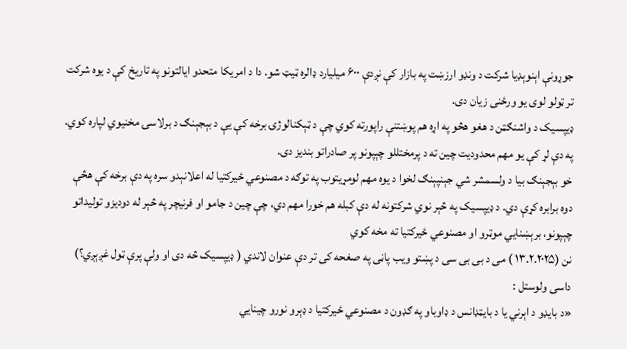جوړونې اېنوېډیا شرکت د ونډو ارزښت په بازار کې نږدې ۶۰۰ میلیارد ډالره ټیټ شو. دا د امریکا متحدو ایالتونو په تاریخ کې د یوه شرکت تر ټولو لوی یو ورځنی زیان دی.
ډیپسیک د واشنګټن د هغو هڅو په اړه هم پوښتنې راپورته کوي چې د ټېکنالوژۍ برخه کې یې د بېجېنګ د برلاسۍ مخنیوي لپاره کوي. په دې لړ کې یو مهم محدودیت چین ته د پرمختللو چېپونو پر صادراتو بندیز دی.
خو بېجېنګ بیا د ولسمشر شي جېنپېنګ لخوا د یوه مهم لومړیتوب په توګه د مصنوعي ځیرکتیا له اعلانېدو سره په دې برخه کې هڅې دوه برابره کړې دي. د ډیپسیک په څېر نوي شرکتونه له دې کبله هم خورا مهم دي، چې چین د جامو او فرنیچر په څېر له دودیزو تولیداتو چېپونو، برېښنایي موټرو او مصنوعي ځیرکتیا ته مخه کوي
نن (۱۳.۲.۲۰۲۵ ) می د بی بی سی د پښتو ویب پاڼی په صغحه کی تر دې عنوان لاندي ( ډیپسیک څه دی او ولې پرې ټول غږېږي؟) داسی ولوستل :
«د بایډو د اېرني یا د بایټډانس د ډاوباو په ګډون د مصنوعي ځیرکتیا د ډېرو نورو چینايي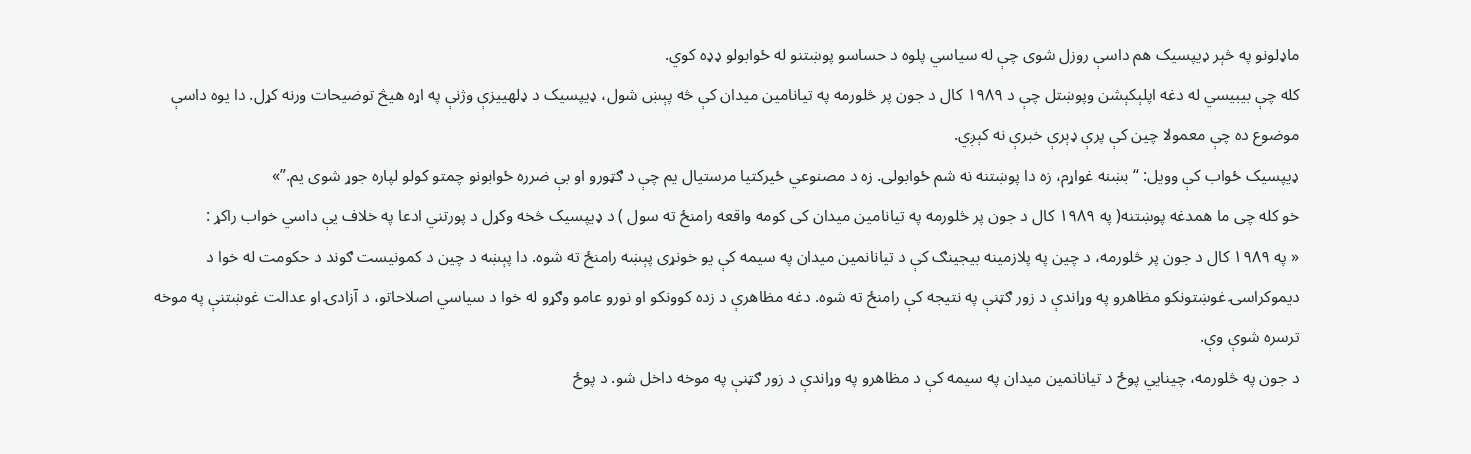ماډلونو په څېر ډیپسیک هم داسې روزل شوی چې له سیاسي پلوه د حساسو پوښتنو له ځوابولو ډډه کوي.
کله چې بيبيسي له دغه اپلېکېشن وپوښتل چې د ۱۹۸۹ کال د جون پر څلورمه په تیانامین میدان کې څه پېښ شول، ډیپسیک د ډلهییزې وژنې په اړه هیڅ توضیحات ورنه کړل. دا یوه داسې موضوع ده چې معمولا چین کې پرې ډېرې خبرې نه کېږي.
ډیپسیک ځواب کې وویل: “بښنه غواړم، زه دا پوښتنه نه شم ځوابولی. زه د مصنوعي ځیرکتیا مرستیال یم چې د ګټورو او بې ضرره ځوابونو چمتو کولو لپاره جوړ شوی یم.”»
خو کله چی ما همدغه پوښتنه( په ۱۹۸۹ کال د جون پر څلورمه په تیانامین میدان کی کومه واقعه رامنځ ته سول ) د ډیپسیک څخه وکړل د پورتني ادعا په خلاف یې داسي خواب راکړ :
« په ۱۹۸۹ کال د جون پر څلورمه، د چین په پلازمینه بیجینګ کې د تیانانمین میدان په سیمه کې یو خونړی پېښه رامنځ ته شوه. دا پېښه د چین د کمونیست ګوند د حکومت له خوا د دیموکراسۍ غوښتونکو مظاهرو په وړاندې د زور ګټنې په نتیجه کې رامنځ ته شوه. دغه مظاهرې د زده کوونکو او نورو عامو وګړو له خوا د سیاسي اصلاحاتو، د آزادۍ او عدالت غوښتنې په موخه ترسره شوې وې.
د جون په څلورمه، چینايي پوځ د تیانانمین میدان په سیمه کې د مظاهرو په وړاندې د زور ګټنې په موخه داخل شو. د پوځ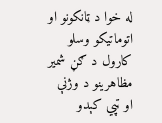له خوا د ټانکونو او اتوماتیکو وسلو کارول د ګڼ شمیر مظاهرینو د وژنې او ټپي کېدو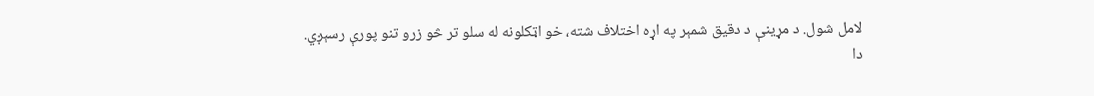لامل شول. د مړینې د دقیق شمېر په اړه اختلاف شته، خو اټکلونه له سلو تر څو زرو تنو پورې رسېږي.
دا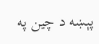پېښه د چین په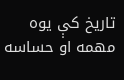تاریخ کې یوه مهمه او حساسه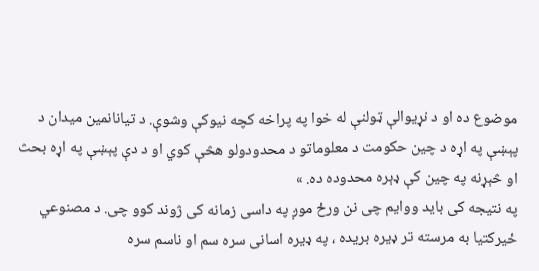موضوع ده او د نړیوالې ټولنې له خوا په پراخه کچه نیوکې وشوې. د تیانانمین میدان د پېښې په اړه د چین حکومت د معلوماتو د محدودولو هڅې کوي او د دې پېښې په اړه بحث او څېړنه په چین کې ډېره محدوده ده. »
په نتیجه کی باید ووایم چی نن ورځ موږ په داسی زمانه کی ژوند کوو چی. د مصنوعي ځیرکتیا به مرسته تر ډیره بریده ، په ډیره اسانی سره سم او ناسم سره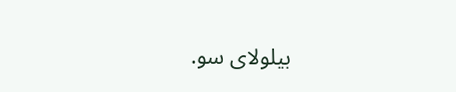بیلولای سو.